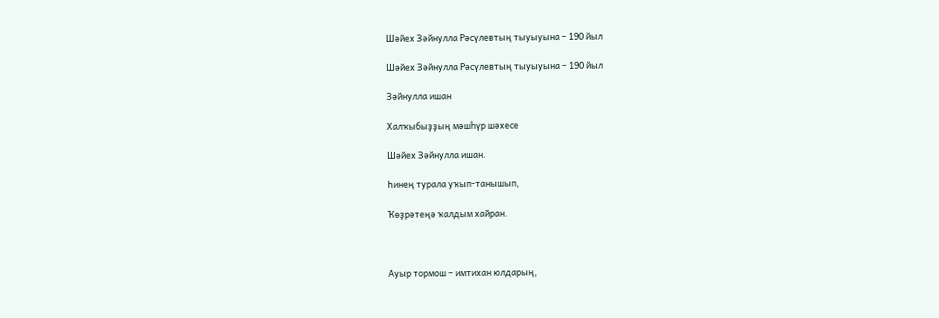Шәйех Зәйнулла Рәсүлевтың тыуыуына – 190 йыл

Шәйех Зәйнулла Рәсүлевтың тыуыуына – 190 йыл

Зәйнулла ишан

Халҡыбыҙҙың мәшһүр шәхесе

Шәйех Зәйнулла ишан.

Һинең турала уҡып-танышып,

Ҡөҙрәтеңә ҡалдым хайран.



Ауыр тормош – имтихан юлдарың,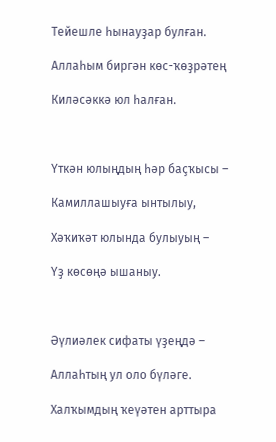Тейешле һынауҙар булған.

Аллаһым биргән көс-ҡөҙрәтең

Киләсәккә юл һалған.



Үткән юлыңдың һәр баҫҡысы –

Камиллашыуға ынтылыу,

Хәҡиҡәт юлында булыуың –

Үҙ көсөңә ышаныу.



Әүлиәлек сифаты үҙеңдә –

Аллаһтың ул оло бүләге.

Халҡымдың ҡеүәтен арттыра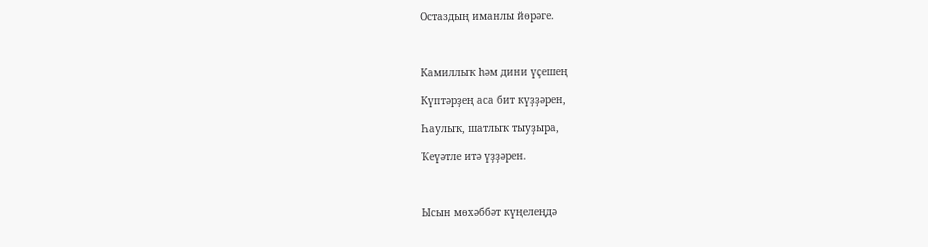Остаздың иманлы йөрәге.



Камиллыҡ һәм дини үҫешең

Күптәрҙең аса бит күҙҙәрен,

Һаулыҡ, шатлыҡ тыуҙыра,

Ҡеүәтле итә үҙҙәрен.



Ысын мөхәббәт күңелеңдә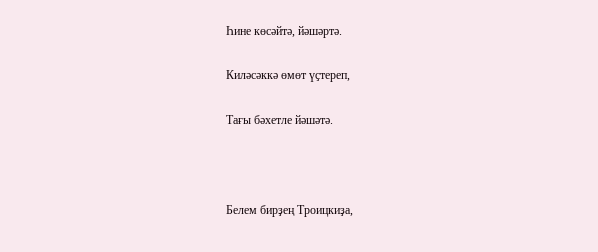Һине көсәйтә, йәшәртә.

Киләсәккә өмөт үҫтереп,

Тағы бәхетле йәшәтә.



Белем бирҙең Троицкиҙа,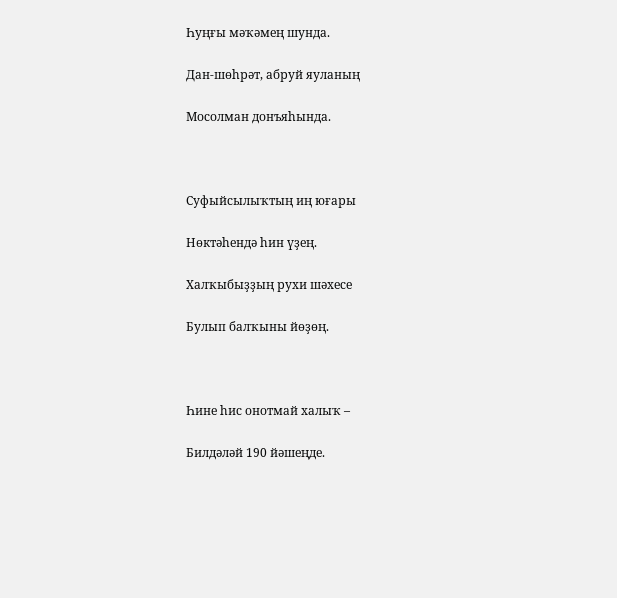Һуңғы мәҡәмең шунда.

Дан-шөһрәт, абруй яуланың

Мосолман донъяһында.



Суфыйсылыҡтың иң юғары

Нөктәһендә һин үҙең.

Халҡыбыҙҙың рухи шәхесе

Булып балҡыны йөҙөң.



Һине һис онотмай халыҡ –

Билдәләй 190 йәшеңде.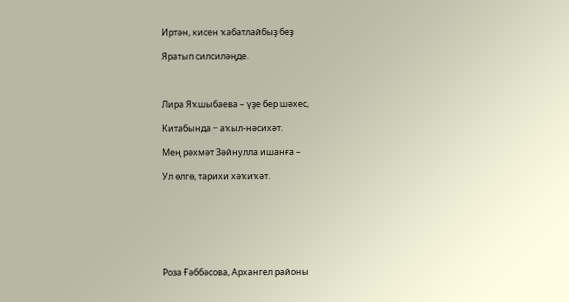Иртән, кисен ҡабатлайбыҙ беҙ

Яратып силсиләңде.



Лира Яҡшыбаева – үҙе бер шәхес,

Китабында − аҡыл-нәсихәт.

Мең рәхмәт Зәйнулла ишанға –

Ул өлгө, тарихи хәҡиҡәт.







Роза Ғәббәсова, Архангел районы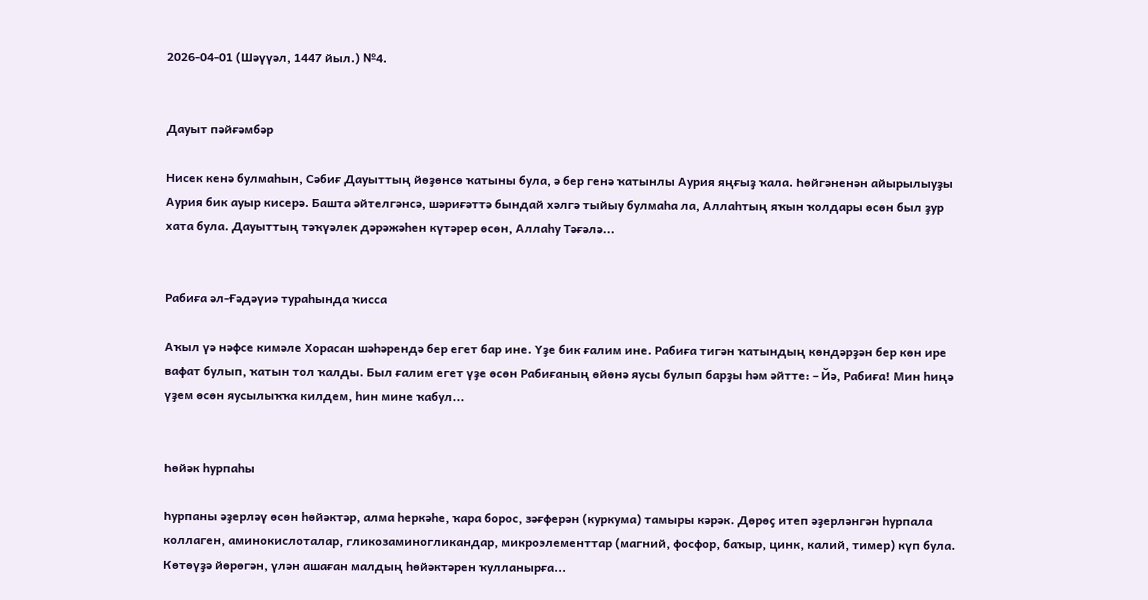2026-04-01 (Шәүүәл, 1447 йыл.) №4.


Дауыт пәйғәмбәр

Нисек кенә булмаһын, Сәбиғ Дауыттың йөҙөнсө ҡатыны була, ә бер генә ҡатынлы Аурия яңғыҙ ҡала. Һөйгәненән айырылыуҙы Аурия бик ауыр кисерә. Башта әйтелгәнсә, шәриғәттә бындай хәлгә тыйыу булмаһа ла, Аллаһтың яҡын ҡолдары өсөн был ҙур хата була. Дауыттың тәҡүәлек дәрәжәһен күтәрер өсөн, Аллаһу Тәғәлә...


Рабиға әл-Ғәдәүиә тураһында ҡисса

Аҡыл үә нәфсе кимәле Хорасан шәһәрендә бер егет бар ине. Үҙе бик ғалим ине. Рабиға тигән ҡатындың көндәрҙән бер көн ире вафат булып, ҡатын тол ҡалды. Был ғалим егет үҙе өсөн Рабиғаның өйөнә яусы булып барҙы һәм әйтте: – Йә, Рабиға! Мин һиңә үҙем өсөн яусылыҡҡа килдем, һин мине ҡабул...


Һөйәк һурпаһы

Һурпаны әҙерләү өсөн һөйәктәр, алма һеркәһе, ҡара борос, зәғферән (куркума) тамыры кәрәк. Дөрөҫ итеп әҙерләнгән һурпала коллаген, аминокислоталар, гликозаминогликандар, микроэлементтар (магний, фосфор, баҡыр, цинк, калий, тимер) күп була. Көтөүҙә йөрөгән, үлән ашаған малдың һөйәктәрен ҡулланырға...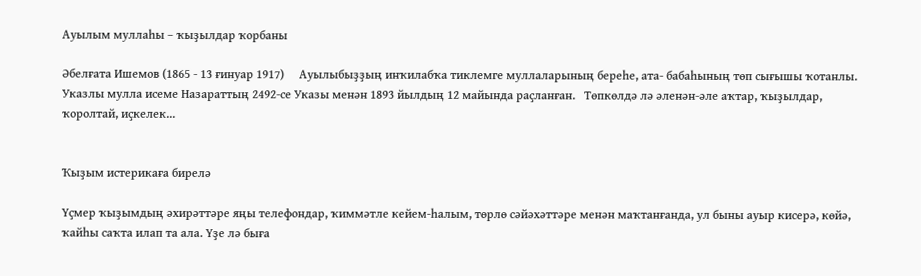Ауылым муллаһы – ҡыҙылдар ҡорбаны

Әбелғата Ишемов (1865 - 13 ғинуар 1917)     Ауылыбыҙҙың инҡилабҡа тиклемге муллаларының береһе, ата- бабаһының төп сығышы ҡотанлы. Указлы мулла исеме Назараттың 2492-се Указы менән 1893 йылдың 12 майында раҫланған.   Төпкөлдә лә әленән-әле аҡтар, ҡыҙылдар, ҡоролтай, иҫкелек...


Ҡыҙым истерикаға бирелә

Үҫмер ҡыҙымдың әхирәттәре яңы телефондар, ҡиммәтле кейем-һалым, төрлө сәйәхәттәре менән маҡтанғанда, ул быны ауыр кисерә, көйә, ҡайһы саҡта илап та ала. Үҙе лә быға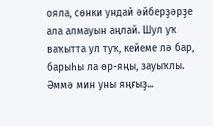ояла, сөнки ундай әйберҙәрҙе ала алмауын аңлай. Шул уҡ ваҡытта ул туҡ, кейеме лә бар, барыһы ла өр-яңы, зауыҡлы. Әммә мин уны яңғыҙ...